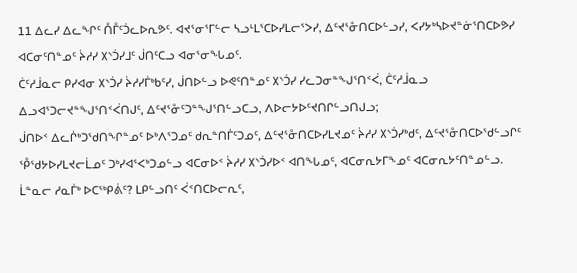11 ᐃᓚᓯ ᐃᓚᖏᑦ ᑍᒤᑦᑑᓚᐅᕆᕗᑦ. ᐊᔪᕐᓂᕐᒥᓪᓕ ᓴᓗᒻᒪᕐᑕᐅᓯᒪᓕᕐᐳᓯ, ᐃᑦᔪᕐᓁᑎᑕᐅᓪᓗᓯ, ᐸᓯᔭᒃᓴᐅᔪᓐᓃᕐᑎᑕᐅᕗᓯ ᐊᑕᓂᑦᑎᓐᓄᑦ ᔩᓱᓯ ᙭ᔅᑑᓯᒧᑦ ᒎᑎᑦᑕᓗ ᐊᓂᕐᓂᖓᓄᑦ.
ᑖᑦᓱᒨᓇᓕ ᑭᓯᐊᓂ ᙭ᔅᑑᓯ ᔩᓱᓯᒦᒃᑲᑦᓯ, ᒎᑎᐅᓪᓗ ᐅᕙᑦᑎᓐᓄᑦ ᙭ᔅᑑᓯ ᓯᓚᑐᓂᓐᖑᕐᑎᑉᐹ, ᑖᑦᓱᒨᓇᓗ ᐃᓗᐊᕐᑐᓕᔪᓐᖑᕐᑎᑉᐹᑎᒍᑦ, ᐃᑦᔪᕐᓁᑦᑐᓐᖑᕐᑎᓪᓗᑕᓗ, ᐱᐅᓕᔭᐅᑦᔪᑎᒋᓪᓗᑎᒍᓗ;
ᒎᑎᐅᑉ ᐃᓚᒌᒃᑐᖁᑎᖏᓐᓄᑦ ᐅᒃᐱᕐᑐᓄᑦ ᑯᕆᓐᑎᒦᑦᑐᓄᑦ, ᐃᑦᔪᕐᓁᑎᑕᐅᓯᒪᔪᓄᑦ ᔩᓱᓯ ᙭ᔅᑑᓯᒃᑯᑦ, ᐃᑦᔪᕐᓁᑎᑕᐅᖁᓪᓗᒋᑦ ᕾᖁᔭᐅᓯᒪᔪᓕᒫᓄᑦ ᑐᒃᓯᐊᕐᐸᒃᑐᓄᓪᓗ ᐊᑕᓂᐅᑉ ᔩᓱᓯ ᙭ᔅᑑᓯᐅᑉ ᐊᑎᖓᓄᑦ, ᐊᑕᓂᕆᔭᒥᖕᓄᑦ ᐊᑕᓂᕆᔭᑦᑎᓐᓄᓪᓗ.
ᒫᓐᓇᓕ ᓱᓇᒦᒃ ᐅᑕᖅᑭᕖᑦ? ᒪᑭᓪᓗᑎᑦ ᐹᑉᑎᑕᐅᓕᕆᑦ,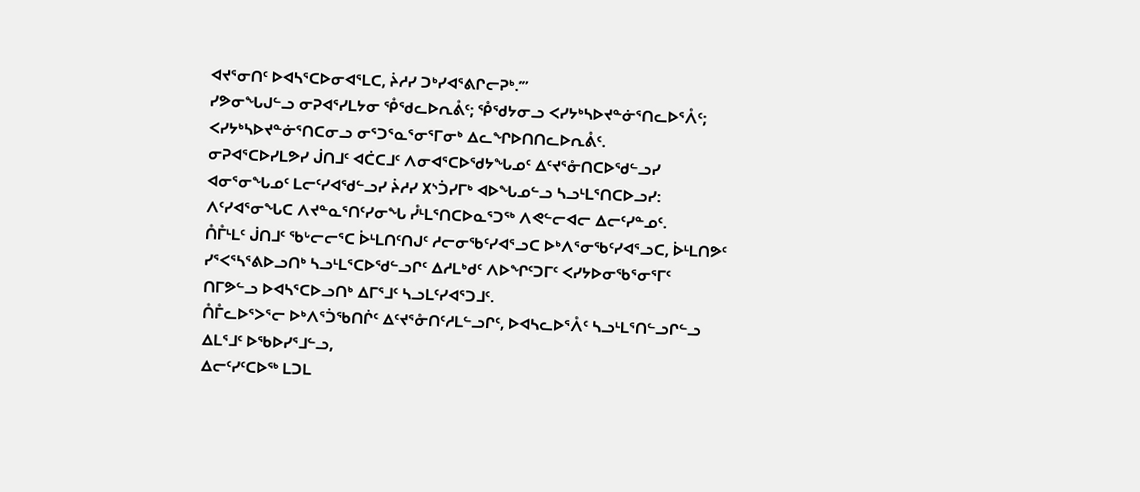ᐊᔪᕐᓂᑎᑦ ᐅᐊᓴᕐᑕᐅᓂᐊᕐᒪᑕ, ᔩᓱᓯ ᑐᒃᓯᐊᕐᕕᒋᓕᕈᒃ.’”
ᓯᕗᓂᖓᒍᓪᓗ ᓂᕈᐊᕐᓯᒪᔭᓂ ᕾᖁᓚᐅᕆᕔᑦ; ᕾᖁᔭᓂᓗ ᐸᓯᔭᒃᓴᐅᔪᓐᓃᕐᑎᓚᐅᕐᐰᑦ; ᐸᓯᔭᒃᓴᐅᔪᓐᓃᕐᑎᑕᓂᓗ ᓂᕐᑐᕐᓇᕐᓂᕐᒥᓂᒃ ᐃᓚᖏᐅᑎᑎᓚᐅᕆᕔᑦ.
ᓂᕈᐊᕐᑕᐅᓯᒪᕗᓯ ᒎᑎᒧᑦ ᐊᑖᑕᒧᑦ ᐱᓂᐊᕐᑕᐅᖁᔭᖓᓄᑦ ᐃᑦᔪᕐᓁᑎᑕᐅᖁᓪᓗᓯ ᐊᓂᕐᓂᖓᓄᑦ ᒪᓕᑦᓯᐊᖁᓪᓗᓯ ᔩᓱᓯ ᙭ᔅᑑᓯᒥᒃ ᐊᐅᖓᓄᓪᓗ ᓴᓗᒻᒪᕐᑎᑕᐅᓗᓯ: ᐱᑦᓯᐊᕐᓂᖓᑕ ᐱᔪᓐᓇᕐᑎᑦᓯᓂᖓ ᓮᒻᒪᕐᑎᑕᐅᓇᕐᑐᖅ ᐱᕙᓪᓕᐊᓕ ᐃᓕᑦᓯᓐᓄᑦ.
ᑍᒤᒻᒪᑦ ᒎᑎᒧᑦ ᖃᒡᓕᓕᕐᑕ ᐆᒻᒪᑎᑦᑎᒍᑦ ᓱᓕᓂᖃᑦᓯᐊᕐᓗᑕ ᐅᒃᐱᕐᓂᖃᑦᓯᐊᕐᓗᑕ, ᐆᒻᒪᑎᕗᑦ ᓯᕐᐸᕐᓴᕐᕕᐅᓗᑎᒃ ᓴᓗᒻᒪᕐᑕᐅᖁᓪᓗᒋᑦ ᐃᓱᒪᒃᑯᑦ ᐱᐅᖏᑦᑐᒥᑦ ᐸᓯᔭᐅᓂᖃᕐᓂᕐᒥᑦ ᑎᒥᕗᓪᓗ ᐅᐊᓴᕐᑕᐅᓗᑎᒃ ᐃᒥᕐᒧᑦ ᓴᓗᒪᑦᓯᐊᕐᑐᒧᑦ.
ᑍᒤᓚᐅᕐᐳᕐᓕ ᐅᒃᐱᕐᑑᖃᑎᒌᑦ ᐃᑦᔪᕐᓁᑎᑦᓱᒪᓪᓗᒋᑦ, ᐅᐊᓴᓚᐅᕐᐰᑦ ᓴᓗᒻᒪᕐᑎᓪᓗᒋᓪᓗ ᐃᒪᕐᒧᑦ ᐅᖃᐅᓯᕐᒧᓪᓗ,
ᐃᓕᑦᓯᑦᑕᐅᖅ ᒪᑐᒪ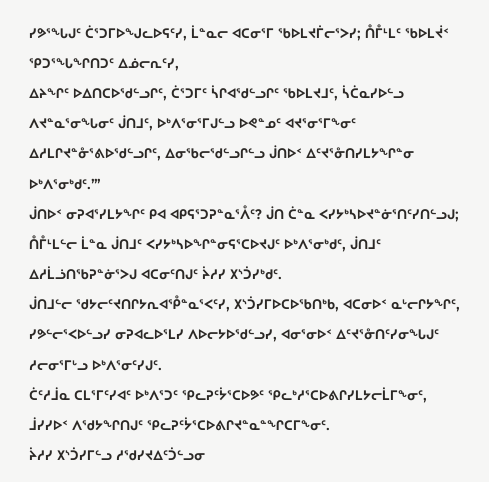ᓯᕗᕐᖓᒍᑦ ᑖᕐᑐᒥᐅᖑᓚᐅᕋᑦᓯ, ᒫᓐᓇᓕ ᐊᑕᓂᕐᒥ ᖃᐅᒪᔪᒦᓕᕐᐳᓯ; ᑍᒤᒻᒪᑦ ᖃᐅᒪᔫᑉ ᕿᑐᕐᖓᖏᑎᑐᑦ ᐃᓅᓕᕆᑦᓯ,
ᐃᔨᖏᑦ ᐅᐃᑎᑕᐅᖁᓪᓗᒋᑦ, ᑖᕐᑐᒥᑦ ᓵᒋᐊᖁᓪᓗᒋᑦ ᖃᐅᒪᔪᒧᑦ, ᓵᑖᓇᓯᐅᓪᓗ ᐱᔪᓐᓇᕐᓂᖓᓂᑦ ᒎᑎᒧᑦ, ᐅᒃᐱᕐᓂᕐᒥᒍᓪᓗ ᐅᕙᓐᓄᑦ ᐊᔪᕐᓂᕐᒥᖕᓂᑦ ᐃᓱᒪᒋᔪᓐᓁᕐᕕᐅᖁᓪᓗᒋᑦ, ᐃᓂᖃᓕᖁᓪᓗᒋᓪᓗ ᒎᑎᐅᑉ ᐃᑦᔪᕐᓁᑎᓯᒪᔭᖏᓐᓂ ᐅᒃᐱᕐᓂᒃᑯᑦ.’”
ᒎᑎᐅᑉ ᓂᕈᐊᕐᓯᒪᔭᖏᑦ ᑭᐊ ᐊᑭᕋᕐᑐᕈᓐᓇᕐᐰᑦ? ᒎᑎ ᑖᓐᓇ ᐸᓯᔭᒃᓴᐅᔪᓐᓃᕐᑎᑦᓯᑎᓪᓗᒍ;
ᑍᒤᒻᒪᓪᓕ ᒫᓐᓇ ᒎᑎᒧᑦ ᐸᓯᔭᒃᓴᐅᖏᓐᓂᕋᕐᑕᐅᔪᒍᑦ ᐅᒃᐱᕐᓂᒃᑯᑦ, ᒎᑎᒧᑦ ᐃᓱᒫᓘᑎᖃᕈᓐᓃᕐᐳᒍ ᐊᑕᓂᑦᑎᒍᑦ ᔩᓱᓯ ᙭ᔅᑑᓯᒃᑯᑦ.
ᒎᑎᒧᓪᓕ ᖁᔭᓕᑦᔪᑎᒋᔭᕆᐊᕾᓐᓇᕐᐸᑦᓯ, ᙭ᔅᑑᓯᒥᐅᑕᐅᖃᑎᒃᑲ, ᐊᑕᓂᐅᑉ ᓇᒡᓕᒋᔭᖏᑦ, ᓯᕗᓪᓕᕐᐸᐅᓪᓗᓯ ᓂᕈᐊᓚᐅᕐᒪᓯ ᐱᐅᓕᔭᐅᖁᓪᓗᓯ, ᐊᓂᕐᓂᐅᑉ ᐃᑦᔪᕐᓁᑎᑦᓯᓂᖓᒍᑦ ᓱᓕᓂᕐᒥᒡᓗ ᐅᒃᐱᕐᓂᑦᓯᒍᑦ.
ᑖᑦᓱᒨᓇ ᑕᒪᕐᒥᑦᓯᐊᑦ ᐅᒃᐱᕐᑐᑦ ᕿᓚᕈᑦᔮᕐᑕᐅᕗᑦ ᕿᓚᒃᓱᕐᑕᐅᕕᒋᓯᒪᔭᓕᒫᒥᖕᓂᑦ, ᒨᓯᓯᐅᑉ ᐱᖁᔭᖏᑎᒍᑦ ᕿᓚᕈᑦᔮᕐᑕᐅᕕᒋᔪᓐᓇᓐᖏᑕᒥᖕᓂᑦ.
ᔩᓱᓯ ᙭ᔅᑑᓯᒥᓪᓗ ᓱᖁᓯᔪᐃᑦᑑᓪᓗᓂ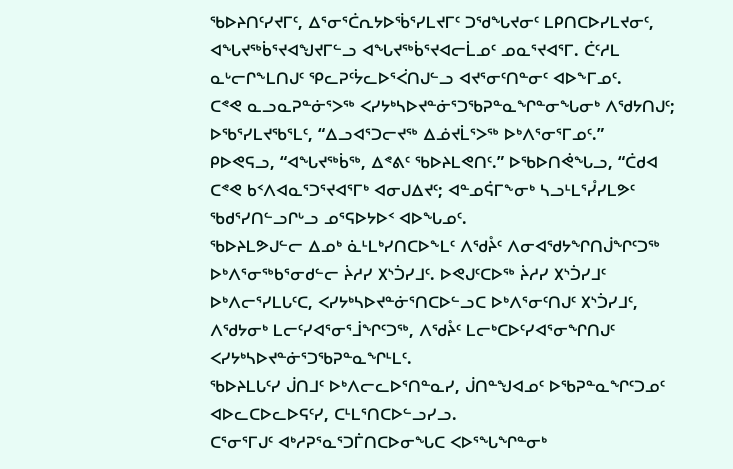ᖃᐅᔨᑎᑦᓯᔪᒥᑦ, ᐃᕐᓂᕐᑖᕆᔭᐅᖄᕐᓯᒪᔪᒥᑦ ᑐᖁᖓᔪᓂᑦ ᒪᑭᑎᑕᐅᓯᒪᔪᓂᑦ, ᐊᖓᔪᖅᑳᕐᔪᐊᖑᔪᒥᓪᓗ ᐊᖓᔪᖅᑳᕐᔪᐊᓕᒫᓄᑦ ᓄᓇᕐᔪᐊᕐᒥ. ᑖᑦᓱᒪ ᓇᒡᓕᒋᖕᒪᑎᒍᑦ ᕿᓚᕈᑦᔮᓚᐅᕐᐹᑎᒍᓪᓗ ᐊᔪᕐᓂᑦᑎᓐᓂᑦ ᐊᐅᖕᒥᓄᑦ.
ᑕᕝᕙ ᓇᓗᓇᕈᓐᓃᕐᐳᖅ ᐸᓯᔭᒃᓴᐅᔪᓐᓃᕐᑐᖃᕈᓐᓇᖏᓐᓂᖓᓂᒃ ᐱᖁᔭᑎᒍᑦ; ᐅᖃᕐᓯᒪᔪᖃᕐᒪᑦ, “ᐃᓗᐊᕐᑐᓕᔪᖅ ᐃᓅᔪᒫᕐᐳᖅ ᐅᒃᐱᕐᓂᕐᒥᓄᑦ.”
ᑭᐅᕙᕋᓗ, “ᐊᖓᔪᖅᑳᖅ, ᐃᕝᕕᑦ ᖃᐅᔨᒪᕙᑎᑦ.” ᐅᖃᐅᑎᕚᖓᓗ, “ᑖᑯᐊ ᑕᕝᕙ ᑲᑉᐱᐊᓇᕐᑐᕐᔪᐊᕐᒥᒃ ᐊᓂᒍᐃᔪᑦ; ᐊᓐᓄᕌᒥᖕᓂᒃ ᓴᓗᒻᒪᕐᓮᓯᒪᕗᑦ ᖃᑯᕐᓯᑎᓪᓗᒋᒡᓗ ᓄᕐᕋᐅᔭᐅᑉ ᐊᐅᖓᓄᑦ.
ᖃᐅᔨᒪᕗᒍᓪᓕ ᐃᓄᒃ ᓈᒻᒪᒃᓯᑎᑕᐅᖕᒪᑦ ᐱᖁᔧᑦ ᐱᓂᐊᖁᔭᖏᑎᒎᖏᑦᑐᖅ ᐅᒃᐱᕐᓂᖅᑲᕐᓂᑯᓪᓕ ᔩᓱᓯ ᙭ᔅᑑᓯᒧᑦ. ᐅᕙᒍᑦᑕᐅᖅ ᔩᓱᓯ ᙭ᔅᑑᓯᒧᑦ ᐅᒃᐱᓕᕐᓯᒪᒐᑦᑕ, ᐸᓯᔭᒃᓴᐅᔪᓐᓃᕐᑎᑕᐅᓪᓗᑕ ᐅᒃᐱᕐᓂᑦᑎᒍᑦ ᙭ᔅᑑᓯᒧᑦ, ᐱᖁᔭᓂᒃ ᒪᓕᑦᓯᐊᕐᓂᕐᒨᖏᑦᑐᖅ, ᐱᖁᔧᑦ ᒪᓕᒃᑕᐅᑦᓯᐊᕐᓂᖏᑎᒍᑦ ᐸᓯᔭᒃᓴᐅᔪᓐᓃᕐᑐᖃᕈᓐᓇᖏᒻᒪᑦ.
ᖃᐅᔨᒪᒐᑦᓯ ᒎᑎᒧᑦ ᐅᒃᐱᓕᓚᐅᕐᑎᓐᓇᓯ, ᒎᑎᓐᖑᐊᓄᑦ ᐅᖃᕈᓐᓇᖏᑦᑐᓄᑦ ᐊᐅᓚᑕᐅᓚᐅᕋᑦᓯ, ᑕᒻᒪᕐᑎᑕᐅᓪᓗᓯᓗ.
ᑕᕐᓂᕐᒥᒍᑦ ᐊᒃᓱᕈᕐᓇᕐᑐᒦᑎᑕᐅᓂᖓᑕ ᐸᐅᕐᖓᖏᓐᓂᒃ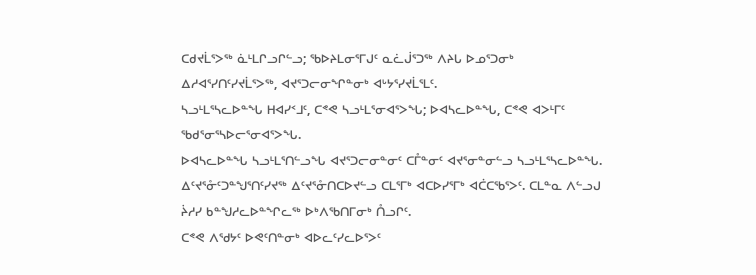ᑕᑯᔪᒫᕐᐳᖅ ᓈᒻᒪᒋᓗᒋᓪᓗ; ᖃᐅᔨᒪᓂᕐᒥᒍᑦ ᓇᓛᒎᕐᑐᖅ ᐱᔨᒐ ᐅᓄᕐᑐᓂᒃ ᐃᓱᐊᕐᓯᑎᑦᓯᔪᒫᕐᐳᖅ, ᐊᔪᕐᑐᓕᓂᖏᓐᓂᒃ ᐊᒡᔭᕐᓯᔪᒫᕐᒪᑦ.
ᓴᓗᒻᒪᕐᓴᓚᐅᓐᖓ ᕼᐊᓯᑉᒧᑦ, ᑕᕝᕙ ᓴᓗᒻᒪᕐᓂᐊᕐᐳᖓ; ᐅᐊᓴᓚᐅᓐᖓ, ᑕᕝᕙ ᐊᐳᒻᒥᑦ ᖃᑯᕐᓂᕐᓴᐅᓕᕐᓂᐊᕐᐳᖓ.
ᐅᐊᓴᓚᐅᓐᖓ ᓴᓗᒻᒪᕐᑎᓪᓗᖓ ᐊᔪᕐᑐᓕᓂᓐᓂᑦ ᑕᒤᓐᓂᑦ ᐊᔪᕐᓂᓐᓂᓪᓗ ᓴᓗᒻᒪᕐᓴᓚᐅᓐᖓ.
ᐃᑦᔪᕐᓁᑦᑐᓐᖑᕐᑎᑦᓯᔪᖅ ᐃᑦᔪᕐᓁᑎᑕᐅᔪᓪᓗ ᑕᒪᕐᒥᒃ ᐊᑕᐅᓯᕐᒥᒃ ᐊᑖᑕᖃᕐᐳᑦ. ᑕᒪᓐᓇ ᐱᓪᓗᒍ ᔩᓱᓯ ᑲᓐᖑᓱᓚᐅᓐᖏᓚᖅ ᐅᒃᐱᖃᑎᒥᓂᒃ ᑍᓗᒋᑦ.
ᑕᕝᕙ ᐱᖁᔭᑦ ᐅᕙᑦᑎᓐᓂᒃ ᐊᐅᓚᑦᓯᓚᐅᕐᐳᑦ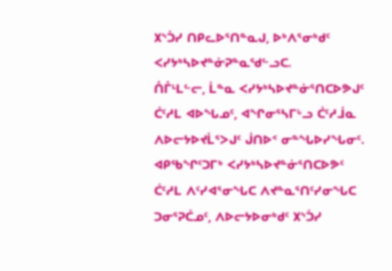᙭ᔅᑑᓯ ᑎᑭᓚᐅᕐᑎᓐᓇᒍ, ᐅᒃᐱᕐᓂᒃᑯᑦ ᐸᓯᔭᒃᓴᐅᔪᓐᓃᕈᓐᓇᖁᓪᓗᑕ.
ᑍᒤᒻᒪᓪᓕ, ᒫᓐᓇ ᐸᓯᔭᒃᓴᐅᔪᓐᓃᕐᑎᑕᐅᕗᒍᑦ ᑖᑦᓱᒪ ᐊᐅᖓᓄᑦ, ᐊᖏᓂᕐᓴᒥᒡᓗ ᑖᑦᓱᒨᓇ ᐱᐅᓕᔭᐅᔪᒫᕐᐳᒍᑦ ᒎᑎᐅᑉ ᓂᓐᖓᐅᓯᖓᓂᑦ.
ᐊᑭᖃᖏᑦᑐᒥᒃ ᐸᓯᔭᒃᓴᐅᔪᓐᓃᕐᑎᑕᐅᕗᑦ ᑖᑦᓱᒪ ᐱᑦᓯᐊᕐᓂᖓᑕ ᐱᔪᓐᓇᕐᑎᑦᓯᓂᖓᑕ ᑐᓂᕐᕈᑖᓄᑦ, ᐱᐅᓕᔭᐅᓂᒃᑯᑦ ᙭ᔅᑑᓯ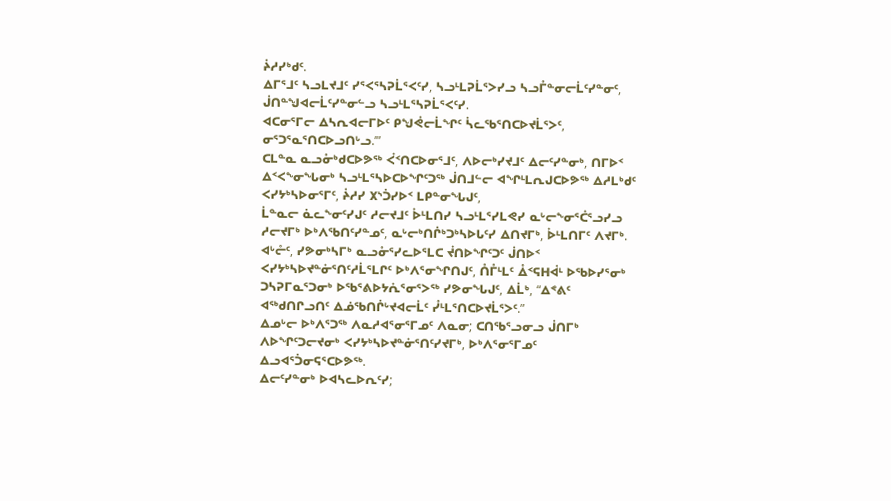ᔩᓱᓯᒃᑯᑦ.
ᐃᒥᕐᒧᑦ ᓴᓗᒪᔪᒧᑦ ᓯᕐᐸᕐᓴᕈᒫᕐᐸᑦᓯ, ᓴᓗᒻᒪᕈᒫᕐᐳᓯᓗ ᓴᓗᒤᓐᓂᓕᒫᑦᓯᓐᓂᑦ, ᒎᑎᓐᖑᐊᓕᒫᑦᓯᓐᓂᓪᓗ ᓴᓗᒻᒪᕐᓴᕈᒫᕐᐸᑦᓯ.
ᐊᑕᓂᕐᒥᓕ ᐃᓴᕆᐊᓕᒥᐅᑦ ᑭᖑᕚᓕᒫᖏᑦ ᓵᓚᖃᕐᑎᑕᐅᔪᒫᕐᐳᑦ, ᓂᕐᑐᕐᓇᕐᑎᑕᐅᓗᑎᒡᓗ.’”
ᑕᒪᓐᓇ ᓇᓗᓁᒃᑯᑕᐅᕗᖅ ᐹᑉᑎᑕᐅᓂᕐᒧᑦ, ᐱᐅᓕᒃᓯᔪᒧᑦ ᐃᓕᑦᓯᓐᓂᒃ, ᑎᒥᐅᑉ ᐃᑉᐸᖕᓂᖓᓂᒃ ᓴᓗᒻᒪᕐᓴᐅᑕᐅᖏᑦᑐᖅ ᒎᑎᒧᓪᓕ ᐊᖏᒻᒪᕆᒍᑕᐅᕗᖅ ᐃᓱᒪᒃᑯᑦ ᐸᓯᔭᒃᓴᐅᓂᕐᒥᑦ, ᔩᓱᓯ ᙭ᔅᑑᓯᐅᑉ ᒪᑭᓐᓂᖓᒍᑦ,
ᒫᓐᓇᓕ ᓈᓚᖕᓂᑦᓯᒍᑦ ᓱᓕᔪᒧᑦ ᐆᒻᒪᑎᓯ ᓴᓗᒻᒪᕐᓯᒪᕙᓯ ᓇᒡᓕᖕᓂᕐᑖᕐᓗᓯᓗ ᓱᓕᔪᒥᒃ ᐅᒃᐱᖃᑎᑦᓯᓐᓄᑦ, ᓇᒡᓕᒃᑎᒌᒃᑐᒃᓴᐅᒐᑦᓯ ᐃᑎᔪᒥᒃ, ᐆᒻᒪᑎᒥᑦ ᐱᔪᒥᒃ.
ᐊᒡᓔᑦ, ᓯᕗᓂᒃᓴᒥᒃ ᓇᓗᓁᕐᓯᓚᐅᕐᒪᑕ ᔫᑎᐅᖏᑦᑐᑦ ᒎᑎᐅᑉ ᐸᓯᔭᒃᓴᐅᔪᓐᓃᕐᑎᑦᓱᒫᕐᒪᒋᑦ ᐅᒃᐱᕐᓂᖏᑎᒍᑦ, ᑍᒤᒻᒪᑦ ᐂᑉᕋᕼᐋᒻ ᐅᖃᐅᓯᕐᓂᒃ ᑐᓴᕈᒥᓇᕐᑐᓂᒃ ᐅᖃᕐᕕᐅᔭᕇᕐᓂᕐᐳᖅ ᓯᕗᓂᖓᒍᑦ, ᐃᒫᒃ, “ᐃᕝᕕᑦ ᐊᖅᑯᑎᒋᓗᑎᑦ ᐃᓅᖃᑎᒌᒡᔪᐊᓕᒫᑦ ᓮᒻᒪᕐᑎᑕᐅᔪᒫᕐᐳᑦ.”
ᐃᓄᒡᓕ ᐅᒃᐱᕐᑐᖅ ᐱᓇᓱᐊᕐᓂᕐᒥᓄᑦ ᐱᓇᓂ; ᑕᑎᖃᕐᓗᓂᓗ ᒎᑎᒥᒃ ᐱᐅᖏᑦᑐᓕᔪᓂᒃ ᐸᓯᔭᒃᓴᐅᔪᓐᓃᕐᑎᑦᓯᔪᒥᒃ, ᐅᒃᐱᕐᓂᕐᒥᓄᑦ ᐃᓗᐊᕐᑑᓂᕋᕐᑕᐅᕗᖅ.
ᐃᓕᑦᓯᓐᓂᒃ ᐅᐊᓴᓚᐅᕆᑦᓯ;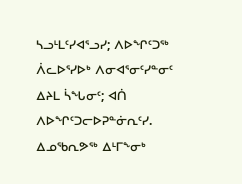ᓴᓗᒻᒪᑦᓯᐊᕐᓗᓯ; ᐱᐅᖏᑦᑐᖅ ᐲᓚᐅᕐᓯᐅᒃ ᐱᓂᐊᕐᓂᑦᓯᓐᓂᑦ ᐃᔨᒪ ᓵᖓᓂᑦ; ᐊᑏ ᐱᐅᖏᑦᑐᓕᐅᕈᓐᓃᕆᑦᓯ.
ᐃᓄᖃᕆᕗᖅ ᐃᒻᒥᖕᓂᒃ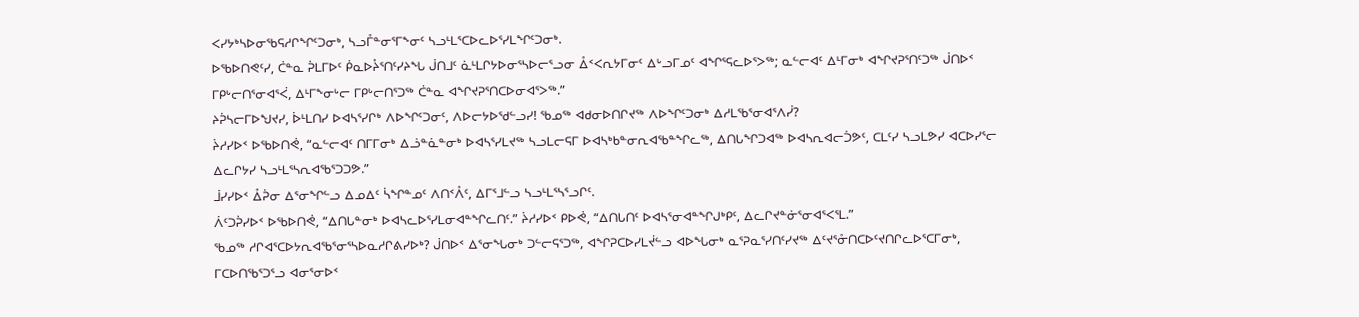ᐸᓯᔭᒃᓴᐅᓂᖃᕋᓱᒋᖏᑦᑐᓂᒃ, ᓴᓗᒤᓐᓂᕐᒥᖕᓂᑦ ᓴᓗᒻᒪᕐᑕᐅᓚᐅᕐᓯᒪᖏᑦᑐᓂᒃ.
ᐅᖃᐅᑎᕙᑦᓯ, ᑖᓐᓇ ᕉᒪᒥᐅᑦ ᑮᓇᐅᔧᕐᑎᑦᓯᔨᖓ ᒎᑎᒧᑦ ᓈᒻᒪᒋᔭᐅᓂᕐᓴᐅᓕᕐᓗᓂ ᐂᑉᐸᕆᔭᒥᓂᑦ ᐃᒡᓗᒥᓄᑦ ᐊᖏᕐᕋᓚᐅᕐᐳᖅ; ᓇᓪᓕᐊᑦ ᐃᒻᒥᓂᒃ ᐊᖏᔪᕈᕐᑎᑦᑐᖅ ᒎᑎᐅᑉ ᒥᑭᒡᓕᑎᕐᓂᐊᕐᐹ, ᐃᒻᒥᖕᓂᒡᓕ ᒥᑭᒡᓕᑎᕐᑐᖅ ᑖᓐᓇ ᐊᖏᔪᕈᕐᑎᑕᐅᓂᐊᕐᐳᖅ.”
ᔨᕉᓴᓕᒥᐅᖑᔪᓯ, ᐆᒻᒪᑎᓯ ᐅᐊᓴᕐᓯᒋᒃ ᐱᐅᖏᑦᑐᓂᑦ, ᐱᐅᓕᔭᐅᖁᓪᓗᓯ! ᖃᓄᖅ ᐊᑯᓂᐅᑎᒋᔪᖅ ᐱᐅᖏᑦᑐᓂᒃ ᐃᓱᒪᖃᕐᓂᐊᕐᐱᓰ?
ᔩᓱᓯᐅᑉ ᐅᖃᐅᑎᕚ, “ᓇᓪᓕᐊᑦ ᑎᒥᒥᓂᒃ ᐃᓘᓐᓈᓐᓂᒃ ᐅᐊᓴᕐᓯᒪᔪᖅ ᓴᓗᒪᓕᕋᒥ ᐅᐊᓴᒃᑲᓐᓂᕆᐊᖃᓐᖏᓚᖅ, ᐃᑎᒐᖏᑐᐊᖅ ᐅᐊᓴᕆᐊᓕᑑᕗᑦ, ᑕᒪᑦᓯ ᓴᓗᒪᕗᓯ ᐊᑕᐅᓯᕐᓕ ᐃᓚᒋᔭᓯ ᓴᓗᒻᒪᕐᓴᕆᐊᖃᕐᑐᑐᕗ.”
ᒨᓯᓯᐅᑉ ᐂᕉᓂ ᐃᕐᓂᖏᓪᓗ ᐃᓄᐃᑦ ᓵᖏᓐᓄᑦ ᐱᑎᑉᐰᑦ, ᐃᒥᕐᒧᓪᓗ ᓴᓗᒻᒪᕐᓴᕐᓗᒋᑦ.
ᐲᑦᑐᕉᓯᐅᑉ ᐅᖃᐅᑎᕚ, “ᐃᑎᒐᓐᓂᒃ ᐅᐊᓴᓚᐅᕐᓯᒪᓂᐊᓐᖏᓚᑎᑦ.” ᔩᓱᓯᐅᑉ ᑭᐅᕚ, “ᐃᑎᒐᑎᑦ ᐅᐊᓴᕐᓂᐊᓐᖏᒍᒃᑭᑦ, ᐃᓚᒋᔪᓐᓃᕐᓂᐊᕐᐸᕐᒪ.”
ᖃᓄᖅ ᓱᒋᐊᕐᑕᐅᔭᕆᐊᖃᕐᓂᕐᓴᐅᓇᓱᒋᕕᓯᐅᒃ? ᒎᑎᐅᑉ ᐃᕐᓂᖓᓂᒃ ᑐᓪᓕᕋᕐᑐᖅ, ᐊᖏᕈᑕᐅᓯᒪᔫᓪᓗ ᐊᐅᖓᓂᒃ ᓇᕐᕈᓇᕐᓯᑎᑦᓯᔪᖅ ᐃᑦᔪᕐᓁᑎᑕᐅᑦᔪᑎᒋᓚᐅᕐᑕᒥᓂᒃ, ᒥᑕᐅᑎᖃᕐᑐᕐᓗ ᐊᓂᕐᓂᐅᑉ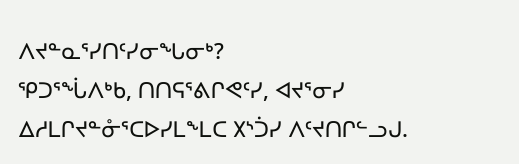ᐱᔪᓐᓇᕐᓯᑎᑦᓯᓂᖓᓂᒃ?
ᕿᑐᕐᖔᐱᒃᑲ, ᑎᑎᕋᕐᕕᒋᕙᑦᓯ, ᐊᔪᕐᓂᓯ ᐃᓱᒪᒋᔪᓐᓁᕐᑕᐅᓯᒪᖕᒪᑕ ᙭ᔅᑑᓯ ᐱᑦᔪᑎᒋᓪᓗᒍ.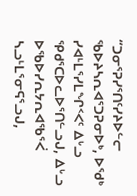“ᑐᓂᕐᕈᓯᕐᑎᑦᓯᔨᐅᓪᓕ ᖃᐅᔨᓴᕆᐊᕐᑐᕈᓂᐅᒃ, ᐅᖁᒃ ᓯᐊᒻᒪᕐᓯᒪᖏᑉᐸᑦ ᐃᒡᓗ ᕿᑯᕐᑕᐅᓚᐅᕐᑎᓪᓗᒍ, ᐃᒡᓗ ᐅᖃᐅᓯᕆᔭᕆᐊᖃᕐᐹ ᓴᓗᒻᒪᕐᓂᕋᕐᓗᒍ,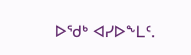ᐅᖁᒃ ᐊᓯᐅᖕᒪᑦ.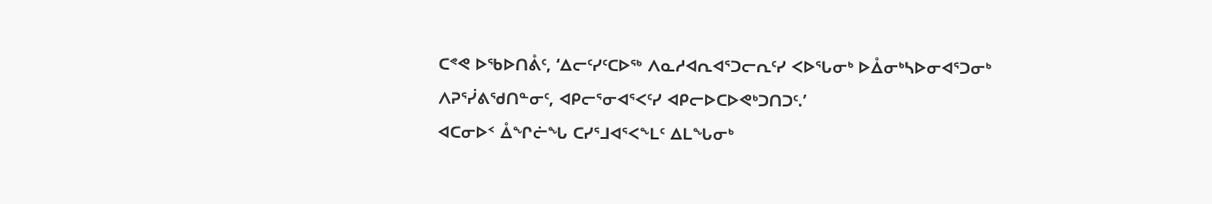ᑕᕝᕙ ᐅᖃᐅᑎᕔᑦ, ‘ᐃᓕᑦᓯᑦᑕᐅᖅ ᐱᓇᓱᐊᕆᐊᕐᑐᓕᕆᑦᓯ ᐸᐅᕐᒐᓂᒃ ᐅᐂᓂᒃᓴᐅᓂᐊᕐᑐᓂᒃ ᐱᕈᕐᓰᕕᖁᑎᓐᓂᑦ, ᐊᑭᓕᕐᓂᐊᕐᐸᑦᓯ ᐊᑭᓕᐅᑕᐅᕙᒃᑐᑎᑐᑦ.’
ᐊᑕᓂᐅᑉ ᐂᖏᓖᖓ ᑕᓯᕐᒧᐊᕐᐸᖕᒪᑦ ᐃᒪᖓᓂᒃ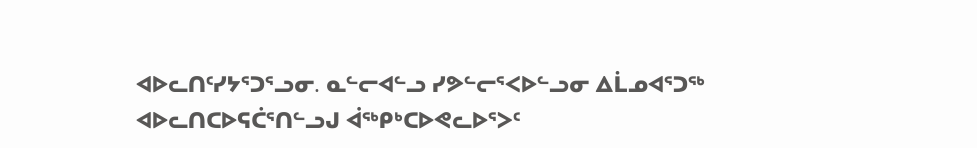ᐊᐅᓚᑎᑦᓯᔭᕐᑐᕐᓗᓂ. ᓇᓪᓕᐊᓪᓗ ᓯᕗᓪᓕᕐᐸᐅᓪᓗᓂ ᐃᒫᓄᐊᕐᑐᖅ ᐊᐅᓚᑎᑕᐅᕋᑖᕐᑎᓪᓗᒍ ᐋᖅᑭᒃᑕᐅᕙᓚᐅᕐᐳᑦ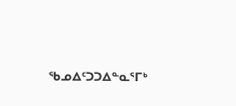ᖃᓄᐃᑦᑐᑐᐃᓐᓇᕐᒥᒃ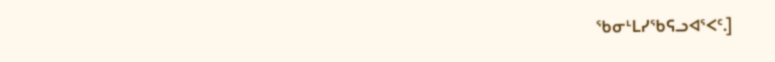ᖃᓂᒻᒪᓯᖃᕋᓗᐊᕐᐸᑦ.]